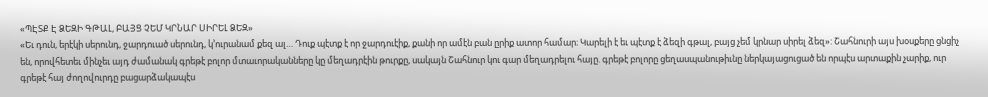«ՊԷՏՔ Է ՁԵԶԻ ԳԹԱԼ, ԲԱՅՑ ՉԵՄ ԿՐՆԱՐ ՍԻՐԵԼ ՁԵԶ»
«Եւ դուն, երէկի սերունդ, ջարդուած սերունդ, կ՚ուրանամ քեզ ալ… Դուք պէտք է որ ջարդուէիք, քանի որ ամէն բան ըրիք ատոր համար։ Կարելի է եւ պէտք է ձեզի գթալ, բայց չեմ կրնար սիրել ձեզ»: Շահնուրի այս խօսքերը ցնցիչ են, որովհետեւ մինչեւ այդ ժամանակ գրեթէ բոլոր մտաւորականները կը մեղադրէին թուրքը, սակայն Շահնուր կու գար մեղադրելու հայը. գրեթէ բոլորը ցեղասպանութիւնը ներկայացուցած են որպէս արտաքին չարիք, ուր գրեթէ հայ ժողովուրդը բացարձակապէս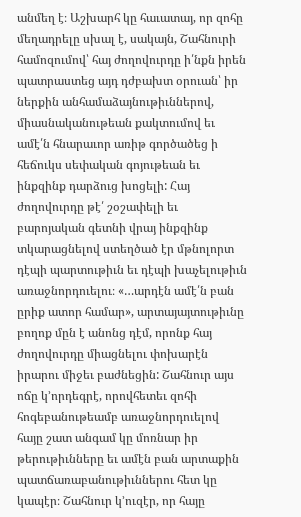անմեղ է։ Աշխարհ կը հաւատայ, որ զոհը մեղադրելը սխալ է, սակայն, Շահնուրի համոզումով՝ հայ ժողովուրդը ի՛նքն իրեն պատրաստեց այդ դժբախտ օրուան՝ իր ներքին անհամաձայնութիւններով, միասնականութեան քակտումով եւ ամէ՛ն հնարաւոր առիթ գործածեց ի հեճուկս սեփական գոյութեան եւ ինքզինք դարձուց խոցելի: Հայ ժողովուրդը թէ՛ շօշափելի եւ բարոյական գետնի վրայ ինքզինք տկարացնելով ստեղծած էր մթնոլորտ դէպի պարտութիւն եւ դէպի խաչելութիւն առաջնորդուելու։ «…արդէն ամէ՛ն բան ըրիք ատոր համար», արտայայտութիւնը բողոք մըն է անոնց դէմ, որոնք հայ ժողովուրդը միացնելու փոխարէն իրարու միջեւ բաժնեցին: Շահնուր այս ոճը կ՚որդեգրէ, որովհետեւ զոհի հոգեբանութեամբ առաջնորդուելով հայը շատ անգամ կը մոռնար իր թերութիւնները եւ ամէն բան արտաքին պատճառաբանութիւններու հետ կը կապէր։ Շահնուր կ՚ուզէր, որ հայը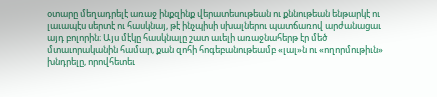օտարը մեղադրելէ առաջ ինքզինք վերատեսութեան ու քննութեան ենթարկէ ու լաւապէս սերտէ ու հասկնայ, թէ ինչպիսի սխալներու պատճառով արժանացաւ այդ բոլորին։ Այս մէկը հասկնալը շատ աւելի առաջնահերթ էր մեծ մտաւորականին համար, քան զոհի հոգեբանութեամբ «լալ»ն ու «ողորմութիւն» խնդրելը, որովհետեւ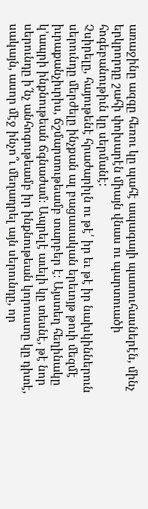առաջինը ազգը հեռու կը պահէ ապագայի պատուհասներէն, մինչ երկրորդը շահի փոխարէն միայն վնաս ու պարտուածի հոգեբանութիւն կը սերմանէ:
Չսիրելը, հայութենէ հրաժարիլն ու թէ՛ իր եւ թէ իր նախկիններուն սերունդը մերժելը ինչքան ալ բացասական երեւոյթ թուի մեզմէ իւրաքանչիւրիս, ճշմարտութեամբ տարբեր է։ Այստեղ հեղինակը կ՚ապրի ինքնութեան ճգնաժամ։ Ապրելէ աւելի կը տեսնէ, թէ նոր սերունդը ի՜նչ անհոգութեամբ իր ինքնութեան կորուստը կը դիտէ, սակայն, ասոր մէջ ինչո՞ւ մեղադրել այն սերունդը, որ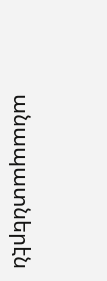անապատներէն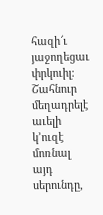հազի՜ւ յաջողեցաւ փրկուիլ։ Շահնուր մեղադրելէ աւելի կ՚ուզէ մոռնալ այդ սերունդը,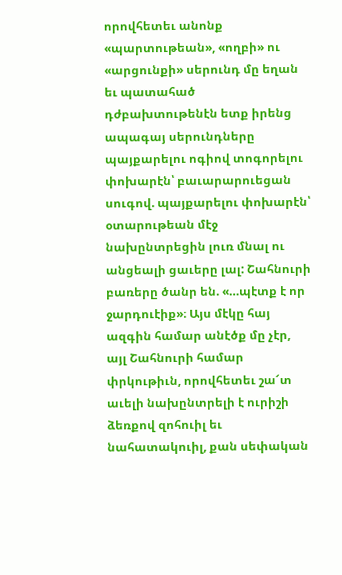որովհետեւ անոնք «պարտութեան», «ողբի» ու «արցունքի» սերունդ մը եղան եւ պատահած դժբախտութենէն ետք իրենց ապագայ սերունդները պայքարելու ոգիով տոգորելու փոխարէն՝ բաւարարուեցան սուգով. պայքարելու փոխարէն՝ օտարութեան մէջ նախընտրեցին լուռ մնալ ու անցեալի ցաւերը լալ: Շահնուրի բառերը ծանր են. «…պէտք է որ ջարդուէիք»։ Այս մէկը հայ ազգին համար անէծք մը չէր, այլ Շահնուրի համար փրկութիւն, որովհետեւ շա՜տ աւելի նախընտրելի է ուրիշի ձեռքով զոհուիլ եւ նահատակուիլ, քան սեփական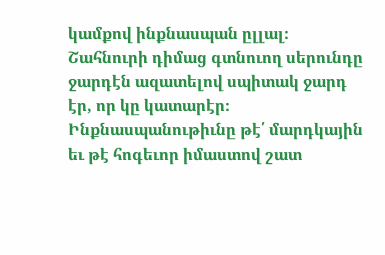կամքով ինքնասպան ըլլալ։ Շահնուրի դիմաց գտնուող սերունդը ջարդէն ազատելով սպիտակ ջարդ էր, որ կը կատարէր։ Ինքնասպանութիւնը թէ՛ մարդկային եւ թէ հոգեւոր իմաստով շատ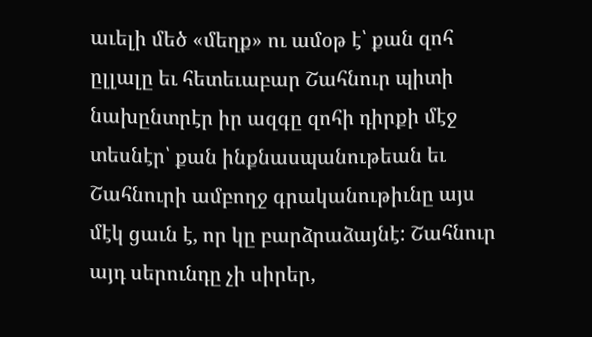աւելի մեծ «մեղք» ու ամօթ է՝ քան զոհ ըլլալը եւ հետեւաբար Շահնուր պիտի նախընտրէր իր ազգը զոհի դիրքի մէջ տեսնէր՝ քան ինքնասպանութեան եւ Շահնուրի ամբողջ գրականութիւնը այս մէկ ցաւն է, որ կը բարձրաձայնէ: Շահնուր այդ սերունդը չի սիրեր,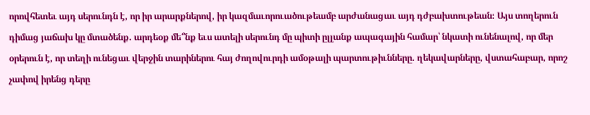որովհետեւ այդ սերունդն է, որ իր արարքներով, իր կազմաւորուածութեամբ արժանացաւ այդ դժբախտութեան։ Այս տողերուն դիմաց յաճախ կը մտածենք. արդեօք մե՞նք եւս ատելի սերունդ մը պիտի ըլլանք ապագային համար՝ նկատի ունենալով, որ մեր օրերուն է, որ տեղի ունեցաւ վերջին տարիներու հայ ժողովուրդի ամօթալի պարտութիւնները. ղեկավարները, վստահաբար, որոշ չափով իրենց դերը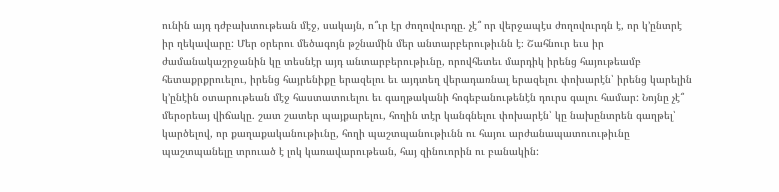ունին այդ դժբախտութեան մէջ, սակայն, ո՞ւր էր ժողովուրդը. չէ՞ որ վերջապէս ժողովուրդն է, որ կ՚ընտրէ իր ղեկավարը: Մեր օրերու մեծագոյն թշնամին մեր անտարբերութիւնն է։ Շահնուր եւս իր ժամանակաշրջանին կը տեսնէր այդ անտարբերութիւնը, որովհետեւ մարդիկ իրենց հայութեամբ հետաքրքրուելու, իրենց հայրենիքը երազելու եւ այդտեղ վերադառնալ երազելու փոխարէն՝ իրենց կարելին կ՚ընէին օտարութեան մէջ հաստատուելու եւ գաղթականի հոգեբանութենէն դուրս գալու համար: Նոյնը չէ՞ մերօրեայ վիճակը. շատ շատեր պայքարելու, հողին տէր կանգնելու փոխարէն՝ կը նախընտրեն գաղթել՝ կարծելով, որ քաղաքականութիւնը, հողի պաշտպանութիւնն ու հայու արժանապատուութիւնը պաշտպանելը տրուած է լոկ կառավարութեան, հայ զինուորին ու բանակին: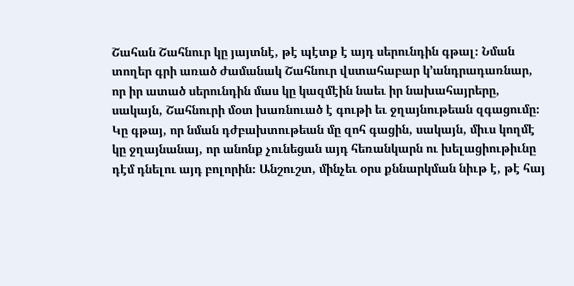Շահան Շահնուր կը յայտնէ, թէ պէտք է այդ սերունդին գթալ։ Նման տողեր գրի առած ժամանակ Շահնուր վստահաբար կ՚անդրադառնար, որ իր ատած սերունդին մաս կը կազմէին նաեւ իր նախահայրերը, սակայն, Շահնուրի մօտ խառնուած է գութի եւ ջղայնութեան զգացումը։ Կը գթայ, որ նման դժբախտութեան մը զոհ գացին, սակայն, միւս կողմէ կը ջղայնանայ, որ անոնք չունեցան այդ հեռանկարն ու խելացիութիւնը դէմ դնելու այդ բոլորին։ Անշուշտ, մինչեւ օրս քննարկման նիւթ է, թէ հայ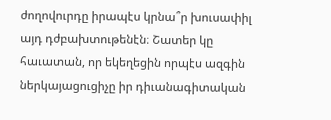ժողովուրդը իրապէս կրնա՞ր խուսափիլ այդ դժբախտութենէն։ Շատեր կը հաւատան, որ եկեղեցին որպէս ազգին ներկայացուցիչը իր դիւանագիտական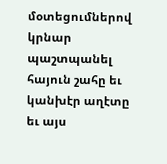մօտեցումներով կրնար պաշտպանել հայուն շահը եւ կանխէր աղէտը եւ այս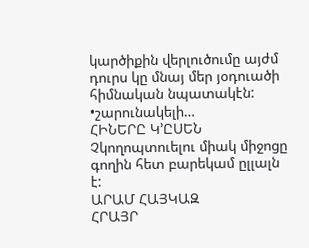կարծիքին վերլուծումը այժմ դուրս կը մնայ մեր յօդուածի հիմնական նպատակէն:
•շարունակելի…
ՀԻՆԵՐԸ Կ՚ԸՍԵՆ
Չկողոպտուելու միակ միջոցը գողին հետ բարեկամ ըլլալն է:
ԱՐԱՄ ՀԱՅԿԱԶ
ՀՐԱՅՐ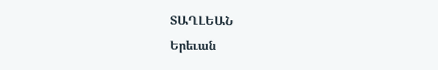ՏԱՂԼԵԱՆ
Երեւան